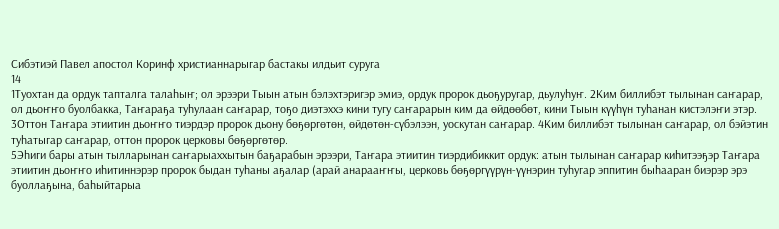Сибэтиэй Павел апостол Коринф христианнарыгар бастакы илдьит суруга
14
1Туохтан да ордук тапталга талаһыҥ; ол эрээри Тыын атын бэлэхтэригэр эмиэ, ордук пророк дьоҕуругар, дьулуһуҥ. 2Ким биллибэт тылынан саҥарар, ол дьоҥҥо буолбакка, Таҥараҕа туһулаан саҥарар, тоҕо диэтэххэ кини тугу саҥарарын ким да өйдөөбөт, кини Тыын күүһүн туһанан кистэлэҥи этэр. 3Оттон Таҥара этиитин дьоҥҥо тиэрдэр пророк дьону бөҕөргөтөн, өйдөтөн-сүбэлээн, уоскутан саҥарар. 4Ким биллибэт тылынан саҥарар, ол бэйэтин туһатыгар саҥарар, оттон пророк церковы бөҕөргөтөр.
5Эһиги бары атын тылларынан саҥарыаххытын баҕарабын эрээри, Таҥара этиитин тиэрдибиккит ордук: атын тылынан саҥарар киһитээҕэр Таҥара этиитин дьоҥҥо иһитиннэрэр пророк быдан туһаны аҕалар (арай анарааҥҥы, церковь бөҕөргүүрүн-үүнэрин туһугар эппитин быһааран биэрэр эрэ буоллаҕына, баһыйтарыа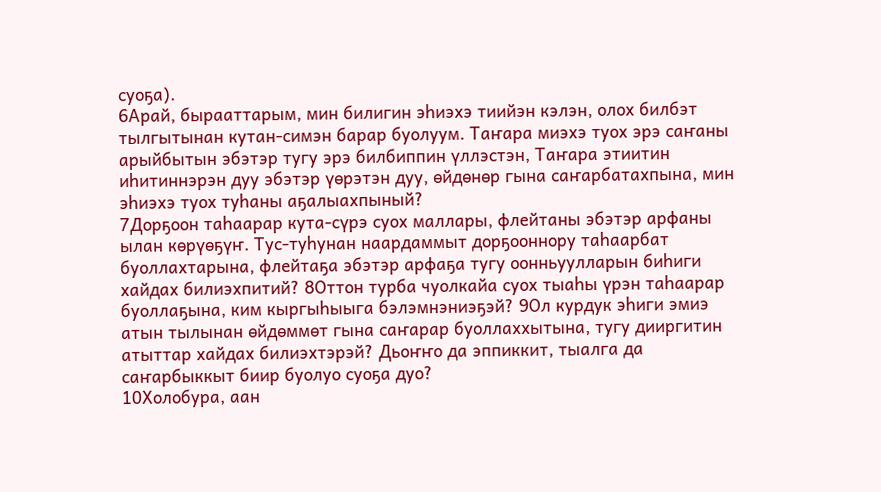суоҕа).
6Арай, бырааттарым, мин билигин эһиэхэ тиийэн кэлэн, олох билбэт тылгытынан кутан-симэн барар буолуум. Таҥара миэхэ туох эрэ саҥаны арыйбытын эбэтэр тугу эрэ билбиппин үллэстэн, Таҥара этиитин иһитиннэрэн дуу эбэтэр үөрэтэн дуу, өйдөнөр гына саҥарбатахпына, мин эһиэхэ туох туһаны аҕалыахпыный?
7Дорҕоон таһаарар кута-сүрэ суох маллары, флейтаны эбэтэр арфаны ылан көрүөҕүҥ. Тус-туһунан наардаммыт дорҕооннору таһаарбат буоллахтарына, флейтаҕа эбэтэр арфаҕа тугу оонньуулларын биһиги хайдах билиэхпитий? 8Оттон турба чуолкайа суох тыаһы үрэн таһаарар буоллаҕына, ким кыргыһыыга бэлэмнэниэҕэй? 9Ол курдук эһиги эмиэ атын тылынан өйдөммөт гына саҥарар буоллаххытына, тугу дииргитин атыттар хайдах билиэхтэрэй? Дьоҥҥо да эппиккит, тыалга да саҥарбыккыт биир буолуо суоҕа дуо?
10Холобура, аан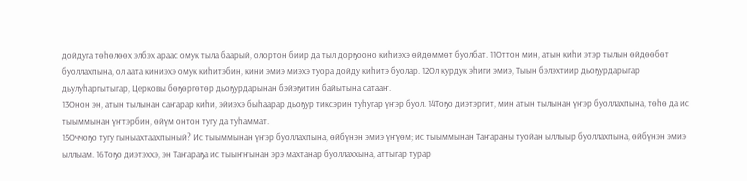дойдуга төһөлөөх элбэх араас омук тыла баарый, олортон биир да тыл дорҕооно киһиэхэ өйдөммөт буолбат. 11Оттон мин, атын киһи этэр тылын өйдөөбөт буоллахпына, ол аата киниэхэ омук киһитэбин, кини эмиэ миэхэ туора дойду киһитэ буолар. 12Ол курдук эһиги эмиэ, Тыын бэлэхтиир дьоҕурдарыгар дьулуһаргытыгар, Церковы бөҕөргөтөр дьоҕурдарынан бэйэҕитин байытына сатааҥ.
13Онон эн, атын тылынан саҥарар киһи, эйиэхэ быһаарар дьоҕур тиксэрин туһугар үҥэр буол. 14Тоҕо диэтэргит, мин атын тылынан үҥэр буоллахпына, төһө да ис тыыммынан үҥтэрбин, өйүм онтон тугу да туһаммат.
15Оччоҕо тугу гыныахтаахпыный? Ис тыыммынан үҥэр буоллахпына, өйбүнэн эмиэ үҥүөм; ис тыыммынан Таҥараны туойан ыллыыр буоллахпына, өйбүнэн эмиэ ыллыам. 16Тоҕо диэтэххэ, эн Таҥараҕа ис тыыҥҥынан эрэ махтанар буоллаххына, аттыгар турар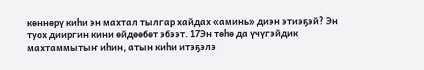көннөрү киһи эн махтал тылгар хайдах «аминь» диэн этиэҕэй? Эн туох дииргин кини өйдөөбөт эбээт. 17Эн төһө да үчүгэйдик махтаммытыҥ иһин, атын киһи итэҕэлэ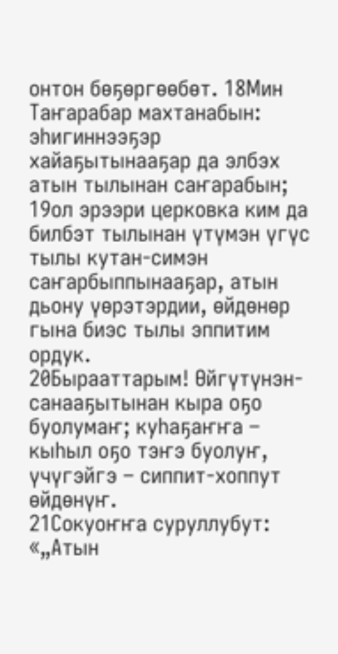онтон бөҕөргөөбөт. 18Мин Таҥарабар махтанабын: эһигиннээҕэр хайаҕытынааҕар да элбэх атын тылынан саҥарабын;
19ол эрээри церковка ким да билбэт тылынан үтүмэн үгүс тылы кутан-симэн саҥарбыппынааҕар, атын дьону үөрэтэрдии, өйдөнөр гына биэс тылы эппитим ордук.
20Бырааттарым! Өйгүтүнэн-санааҕытынан кыра оҕо буолумаҥ; куһаҕаҥҥа – кыһыл оҕо тэҥэ буолуҥ, үчүгэйгэ – сиппит-хоппут өйдөнүҥ.
21Сокуоҥҥа суруллубут: «„Атын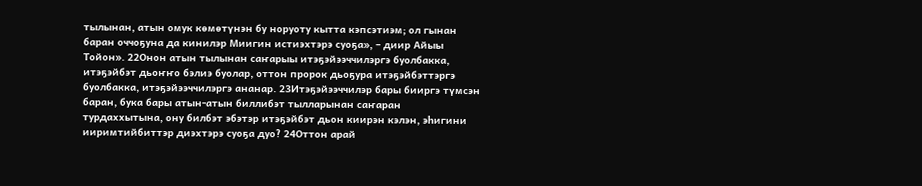тылынан, атын омук көмөтүнэн бу норуоту кытта кэпсэтиэм; ол гынан баран оччоҕуна да кинилэр Миигин истиэхтэрэ суоҕа», – диир Айыы Тойон». 22Онон атын тылынан саҥарыы итэҕэйээччилэргэ буолбакка, итэҕэйбэт дьоҥҥо бэлиэ буолар, оттон пророк дьоҕура итэҕэйбэттэргэ буолбакка, итэҕэйээччилэргэ ананар. 23Итэҕэйээччилэр бары бииргэ түмсэн баран, бука бары атын-атын биллибэт тылларынан саҥаран турдаххытына, ону билбэт эбэтэр итэҕэйбэт дьон киирэн кэлэн, эһигини ииримтийбиттэр диэхтэрэ суоҕа дуо? 24Оттон арай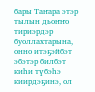бары Таҥара этэр тылын дьоҥҥо тириэрдэр буоллахтарына, онно итэҕэйбэт эбэтэр билбэт киһи түбэһэ киирдэҕинэ, ол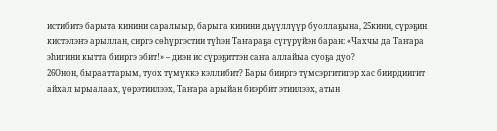истибитэ барыта кинини саралыыр, барыга кинини дьүүллүүр буоллаҕына, 25кини, сүрэҕин кистэлэҥэ арыллан, сиргэ сөһүргэстии түһэн Таҥараҕа сүгүрүйэн баран: «Чахчы да Таҥара эһигини кытта бииргэ эбит!» – диэн ис сүрэҕиттэн саҥа аллайыа суоҕа дуо?
26Онон, бырааттарым, туох түмүккэ кэллибит? Бары бииргэ түмсэргитигэр хас биирдиигит айхал ырыалаах, үөрэтиилээх, Таҥара арыйан биэрбит этиилээх, атын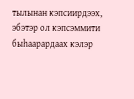тылынан кэпсиирдээх, эбэтэр ол кэпсэммити быһаарардаах кэлэр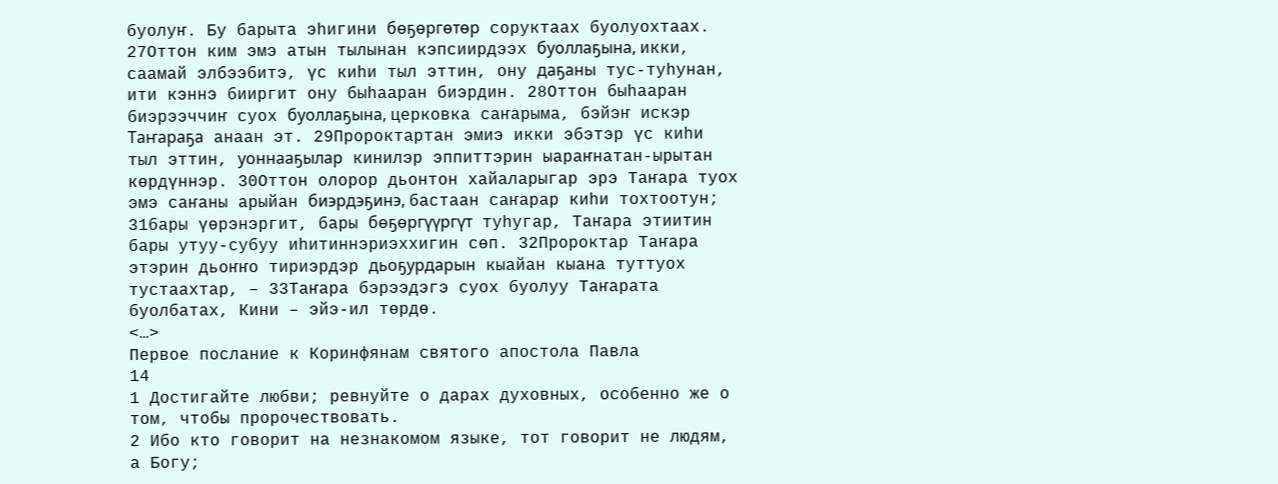буолуҥ. Бу барыта эһигини бөҕөргөтөр соруктаах буолуохтаах.
27Оттон ким эмэ атын тылынан кэпсиирдээх буоллаҕына, икки, саамай элбээбитэ, үс киһи тыл эттин, ону даҕаны тус-туһунан, ити кэннэ бииргит ону быһааран биэрдин. 28Оттон быһааран биэрээччиҥ суох буоллаҕына, церковка саҥарыма, бэйэҥ искэр Таҥараҕа анаан эт. 29Пророктартан эмиэ икки эбэтэр үс киһи тыл эттин, уоннааҕылар кинилэр эппиттэрин ыараҥнатан-ырытан көрдүннэр. 30Оттон олорор дьонтон хайаларыгар эрэ Таҥара туох эмэ саҥаны арыйан биэрдэҕинэ, бастаан саҥарар киһи тохтоотун; 31бары үөрэнэргит, бары бөҕөргүүргүт туһугар, Таҥара этиитин бары утуу-субуу иһитиннэриэххигин сөп. 32Пророктар Таҥара этэрин дьоҥҥо тириэрдэр дьоҕурдарын кыайан кыана туттуох тустаахтар, – 33Таҥара бэрээдэгэ суох буолуу Таҥарата буолбатах, Кини – эйэ-ил төрдө.
<…>
Первое послание к Коринфянам святого апостола Павла
14
1 Достигайте любви; ревнуйте о дарах духовных, особенно же о том, чтобы пророчествовать.
2 Ибо кто говорит на незнакомом языке, тот говорит не людям, а Богу;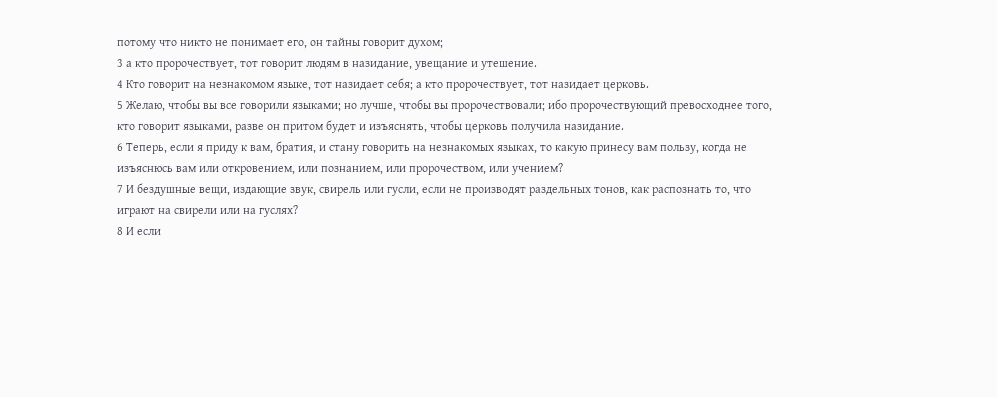потому что никто не понимает его, он тайны говорит духом;
3 а кто пророчествует, тот говорит людям в назидание, увещание и утешение.
4 Кто говорит на незнакомом языке, тот назидает себя; а кто пророчествует, тот назидает церковь.
5 Желаю, чтобы вы все говорили языками; но лучше, чтобы вы пророчествовали; ибо пророчествующий превосходнее того, кто говорит языками, разве он притом будет и изъяснять, чтобы церковь получила назидание.
6 Теперь, если я приду к вам, братия, и стану говорить на незнакомых языках, то какую принесу вам пользу, когда не изъяснюсь вам или откровением, или познанием, или пророчеством, или учением?
7 И бездушные вещи, издающие звук, свирель или гусли, если не производят раздельных тонов, как распознать то, что играют на свирели или на гуслях?
8 И если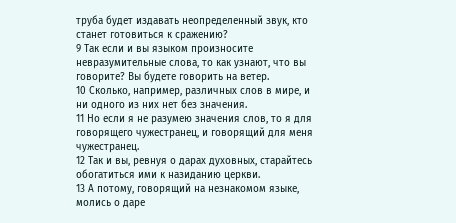труба будет издавать неопределенный звук, кто станет готовиться к сражению?
9 Так если и вы языком произносите невразумительные слова, то как узнают, что вы говорите? Вы будете говорить на ветер.
10 Сколько, например, различных слов в мире, и ни одного из них нет без значения.
11 Но если я не разумею значения слов, то я для говорящего чужестранец, и говорящий для меня чужестранец.
12 Так и вы, ревнуя о дарах духовных, старайтесь обогатиться ими к назиданию церкви.
13 А потому, говорящий на незнакомом языке, молись о даре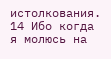истолкования.
14 Ибо когда я молюсь на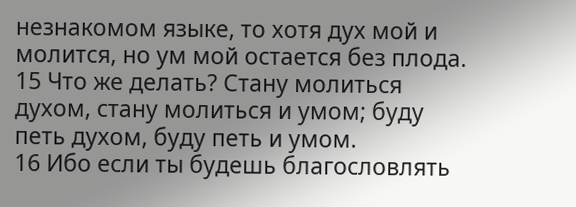незнакомом языке, то хотя дух мой и молится, но ум мой остается без плода.
15 Что же делать? Стану молиться духом, стану молиться и умом; буду петь духом, буду петь и умом.
16 Ибо если ты будешь благословлять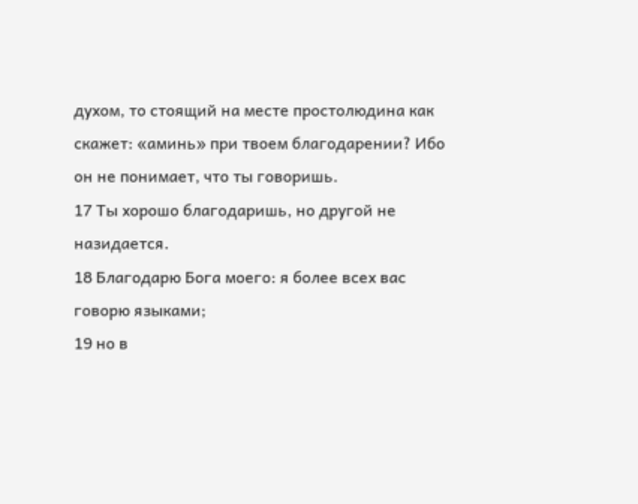духом, то стоящий на месте простолюдина как скажет: «аминь» при твоем благодарении? Ибо он не понимает, что ты говоришь.
17 Ты хорошо благодаришь, но другой не назидается.
18 Благодарю Бога моего: я более всех вас говорю языками;
19 но в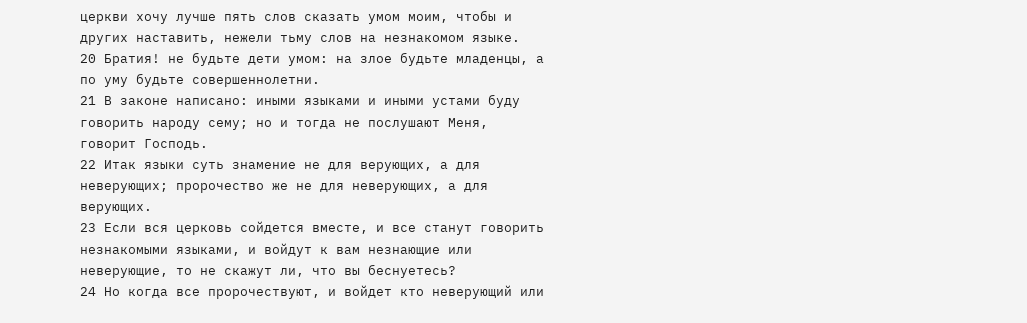церкви хочу лучше пять слов сказать умом моим, чтобы и других наставить, нежели тьму слов на незнакомом языке.
20 Братия! не будьте дети умом: на злое будьте младенцы, а по уму будьте совершеннолетни.
21 В законе написано: иными языками и иными устами буду говорить народу сему; но и тогда не послушают Меня, говорит Господь.
22 Итак языки суть знамение не для верующих, а для неверующих; пророчество же не для неверующих, а для верующих.
23 Если вся церковь сойдется вместе, и все станут говорить незнакомыми языками, и войдут к вам незнающие или неверующие, то не скажут ли, что вы беснуетесь?
24 Но когда все пророчествуют, и войдет кто неверующий или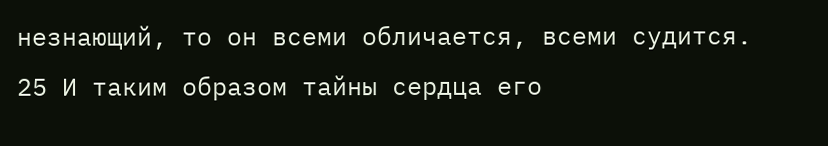незнающий, то он всеми обличается, всеми судится.
25 И таким образом тайны сердца его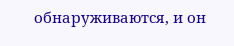обнаруживаются, и он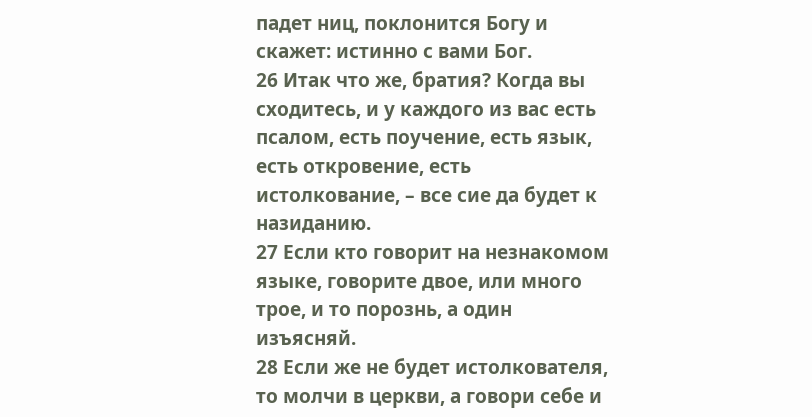падет ниц, поклонится Богу и скажет: истинно с вами Бог.
26 Итак что же, братия? Когда вы сходитесь, и у каждого из вас есть псалом, есть поучение, есть язык, есть откровение, есть истолкование, – все сие да будет к назиданию.
27 Если кто говорит на незнакомом языке, говорите двое, или много трое, и то порознь, а один изъясняй.
28 Если же не будет истолкователя, то молчи в церкви, а говори себе и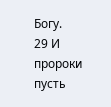Богу.
29 И пророки пусть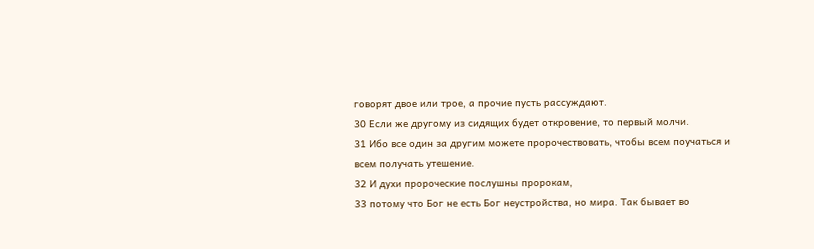говорят двое или трое, а прочие пусть рассуждают.
30 Если же другому из сидящих будет откровение, то первый молчи.
31 Ибо все один за другим можете пророчествовать, чтобы всем поучаться и всем получать утешение.
32 И духи пророческие послушны пророкам,
33 потому что Бог не есть Бог неустройства, но мира. Так бывает во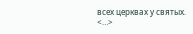всех церквах у святых.
<…>